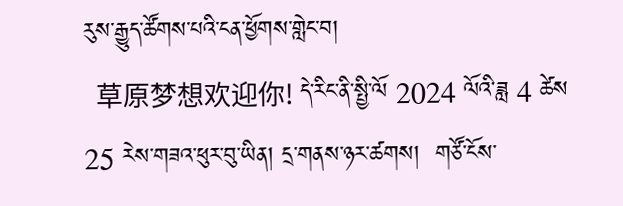རུས་རྒྱུད་ཚོགས་པའི་ངན་ཕྱོགས་གླེང་བ།
  草原梦想欢迎你! དེ་རིང་ནི་སྤྱི་ལོ 2024 ལོའི་ཟླ 4 ཚེས 25 རེས་གཟའ་ཕུར་བུ་ཡིན། དྲ་གནས་ཉར་ཚགས།  གཙོ་ངོས་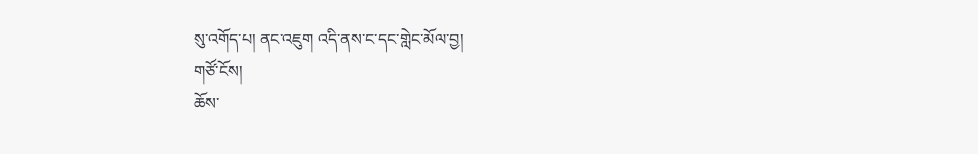སུ་འགོད་པ། ནང་འཇུག འདི་ནས་ང་དང་གླེང་མོལ་བྱ།
གཙོ་ངོས།
ཆོས་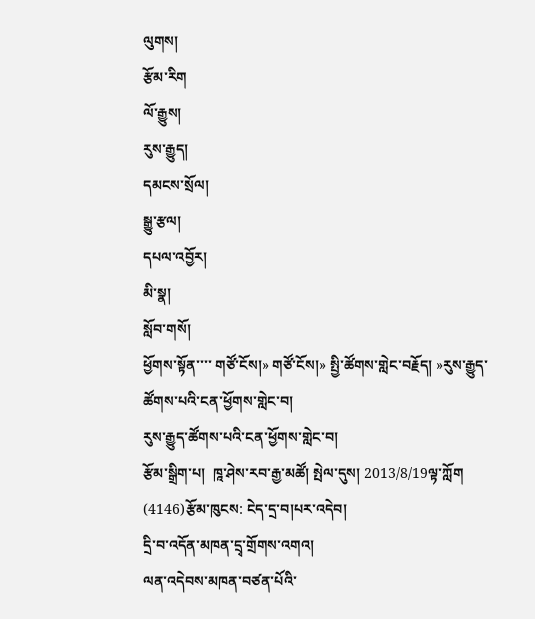ལུགས།
རྩོམ་རིག
ལོ་རྒྱུས།
རུས་རྒྱུད།
དམངས་སྲོལ།
སྒྱུ་རྩལ།
དཔལ་འབྱོར།
མི་སྣ།
སློབ་གསོ།
ཕྱོགས་སྟོན་་་་ གཙོ་ངོས།» གཙོ་ངོས།» སྤྱི་ཚོགས་གླེང་བརྗོད། »རུས་རྒྱུད་ཚོགས་པའི་ངན་ཕྱོགས་གླེང་བ།
རུས་རྒྱུད་ཚོགས་པའི་ངན་ཕྱོགས་གླེང་བ།
རྩོམ་སྒྲིག་པ།  ཁཱ་ཤེས་རབ་རྒྱ་མཚོ། སྤེལ་དུས། 2013/8/19ལྟ་ཀློག (4146)རྩོམ་ཁུངས: ངེད་དྲ་བ།པར་འདེབ།
དྲི་བ་འདོན་མཁན་དྲྭ་གྲོགས་འགའ།
ལན་འདེབས་མཁན་བཙན་པོའི་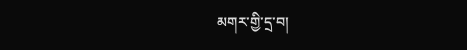མགར་གྱི་དྲ་བ།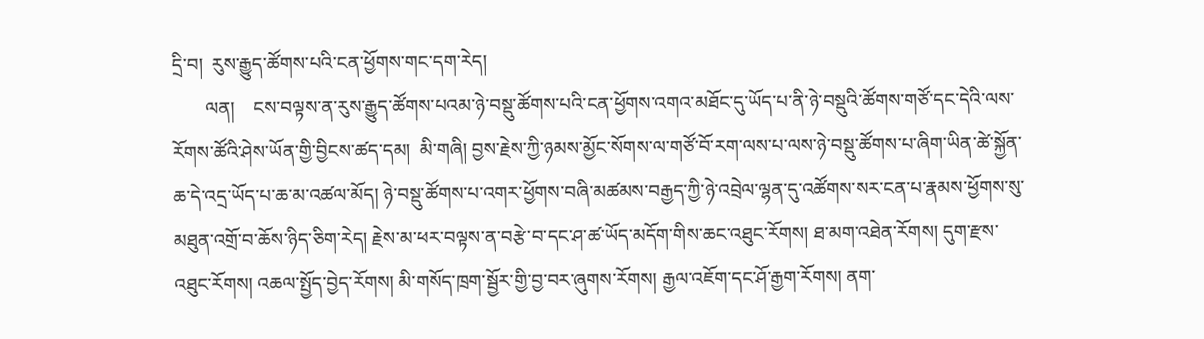དྲི་བ།  རུས་རྒྱུད་ཚོགས་པའི་ངན་ཕྱོགས་གང་དག་རེད།
       ལན།    ངས་བལྟས་ན་རུས་རྒྱུད་ཚོགས་པའམ་ཉེ་བསྡུ་ཚོགས་པའི་ངན་ཕྱོགས་འགའ་མཐོང་དུ་ཡོད་པ་ནི་ཉེ་བསྡུའི་ཚོགས་གཙོ་དང་དེའི་ལས་རོགས་ཚོའི་ཤེས་ཡོན་གྱི་བྱིངས་ཚད་དམ།  མི་གཞི། བྱས་རྗེས་ཀྱི་ཉམས་མྱོང་སོགས་ལ་གཙོ་བོ་རག་ལས་པ་ལས་ཉེ་བསྡུ་ཚོགས་པ་ཞིག་ཡིན་ཚེ་སྐྱོན་ཆ་དེ་འདྲ་ཡོད་པ་ཆ་མ་འཚལ་མོད། ཉེ་བསྡུ་ཚོགས་པ་འགར་ཕྱོགས་བཞི་མཚམས་བརྒྱད་ཀྱི་ཉེ་འབྲེལ་ལྷན་དུ་འཚོགས་སར་ངན་པ་རྣམས་ཕྱོགས་སུ་མཐུན་འགྲོ་བ་ཆོས་ཉིད་ཅིག་རེད། རྗེས་མ་ཕར་བལྟས་ན་བརྩེ་བ་དང་ཤ་ཚ་ཡོད་མདོག་གིས་ཆང་འཐུང་རོགས། ཐ་མག་འཐེན་རོགས། དུག་རྫས་འཐུང་རོགས། འཆལ་སྤྱོད་བྱེད་རོགས། མི་གསོད་ཁྲག་སྦྱོར་གྱི་བྱ་བར་ཞུགས་རོགས། རྒྱལ་འཇོག་དང་ཤོ་རྒྱག་རོགས། ནག་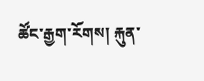ཚོང་རྒྱག་རོགས། རྐུན་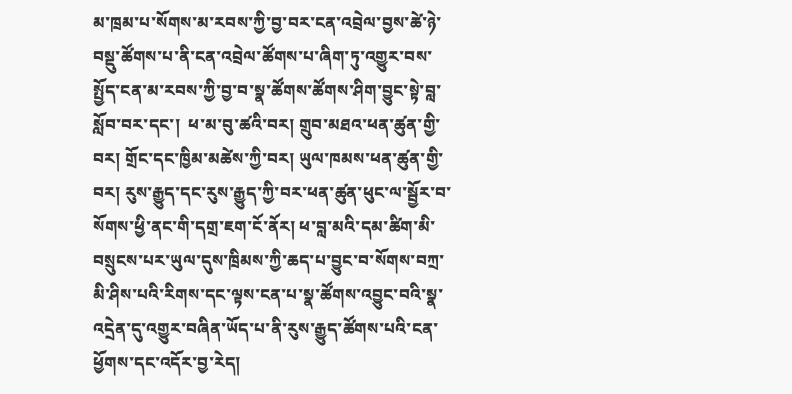མ་ཁྲམ་པ་སོགས་མ་རབས་ཀྱི་བྱ་བར་ངན་འབྲེལ་བྱས་ཚེ་ཉེ་བསྡུ་ཚོགས་པ་ནི་ངན་འབྲེལ་ཚོགས་པ་ཞིག་ཏུ་འགྱུར་བས་སྤྱོད་ངན་མ་རབས་ཀྱི་བྱ་བ་སྣ་ཚོགས་ཚོགས་ཤིག་བྱུང་སྟེ་བླ་སློབ་བར་དང་།  ཕ་མ་བུ་ཚའི་བར། གྲུབ་མཐའ་ཕན་ཚུན་གྱི་བར། གྲོང་དང་ཁྱིམ་མཚེས་ཀྱི་བར། ཡུལ་ཁམས་ཕན་ཚུན་གྱི་བར། རུས་རྒྱུད་དང་རུས་རྒྱུད་ཀྱི་བར་ཕན་ཚུན་ཕུང་ལ་སྦྱོར་བ་སོགས་ཕྱི་ནང་གི་དགྲ་ཇག་ངོ་ནོར། ཕ་བླ་མའི་དམ་ཚིག་མི་བསྲུངས་པར་ཡུལ་དུས་ཁྲིམས་ཀྱི་ཆད་པ་བྱུང་བ་སོགས་བཀྲ་མི་ཤིས་པའི་རིགས་དང་ལྟས་ངན་པ་སྣ་ཚོགས་འབྱུང་བའི་སྣ་འདྲེན་དུ་འགྱུར་བཞིན་ཡོད་པ་ནི་རུས་རྒྱུད་ཚོགས་པའི་ངན་ཕྱོགས་དང་འདོར་བྱ་རེད།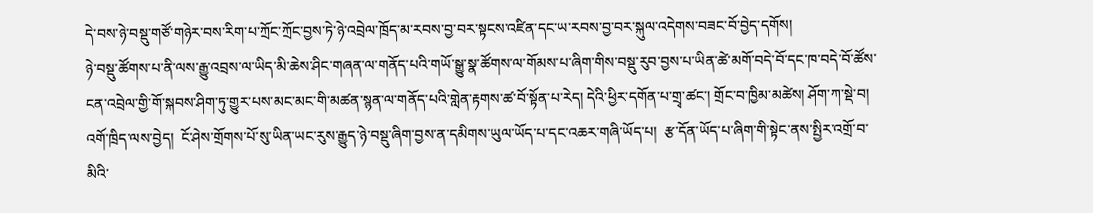དེ་བས་ཉེ་བསྡུ་གཙོ་གཉེར་བས་རིག་པ་ཀྲོང་ཀྲོང་བྱས་ཏེ་ཉེ་འབྲེལ་ཁྲོད་མ་རབས་བྱ་བར་སྟངས་འཛིན་དང་ཡ་རབས་བྱ་བར་སྐུལ་འདེགས་བཟང་བོ་བྱེད་དགོས།
ཉེ་བསྡུ་ཚོགས་པ་ནི་ལས་རྒྱུ་འབྲས་ལ་ཡིད་མི་ཆེས་ཤིང་གཞན་ལ་གནོད་པའི་གཡོ་སྒྱུ་སྣ་ཚོགས་ལ་གོམས་པ་ཞིག་གིས་བསྡུ་རུབ་བྱས་པ་ཡིན་ཚེ་མགོ་བདེ་བོ་དང་ཁ་བདེ་བོ་ཚོས་ངན་འབྲེལ་གྱི་གོ་སྐབས་ཤིག་ཏུ་གྱུར་པས་མང་མང་གི་མཚན་སྙན་ལ་གནོད་པའི་གླེན་རྟགས་ཚ་བོ་སྟོན་པ་རེད། དེའི་ཕྱིར་དགོན་པ་གྲྭ་ཚང་། གྲོང་བ་ཁྱིམ་མཚེས། ཤོག་ཀ་སྡེ་བ། འགོ་ཁྲིད་ལས་བྱེད།  ངོ་ཤེས་གྲོགས་པོ་སུ་ཡིན་ཡང་རུས་རྒྱུད་ཉེ་བསྡུ་ཞིག་བྱས་ན་དམིགས་ཡུལ་ཡོད་པ་དང་འཆར་གཞི་ཡོད་པ།  རྩ་དོན་ཡོད་པ་ཞིག་གི་སྟེང་ནས་སྤྱིར་འགྲོ་བ་མིའི་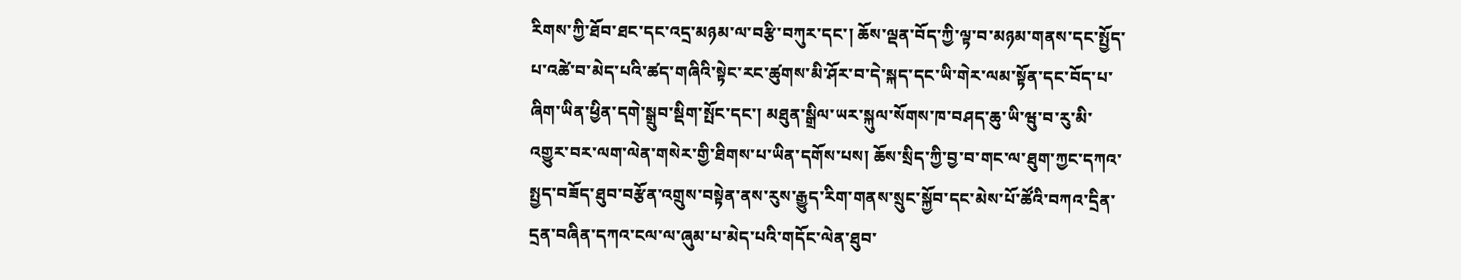རིགས་ཀྱི་ཐོབ་ཐང་དང་འདྲ་མཉམ་ལ་བརྩི་བཀུར་དང་། ཆོས་ལྡན་བོད་ཀྱི་ལྟ་བ་མཉམ་གནས་དང་སྤྱོད་པ་འཚེ་བ་མེད་པའི་ཚད་གཞིའི་སྟེང་རང་ཚུགས་མི་ཤོར་བ་དེ་སྐད་དང་ཡི་གེར་ལམ་སྟོན་དང་བོད་པ་ཞིག་ཡིན་ཕྱིན་དགེ་སྒྲུབ་སྡིག་སྤོང་དང་། མཐུན་སྒྲིལ་ཡར་སྐུལ་སོགས་ཁ་བཤད་ཆུ་ཡི་ཝུ་བ་རུ་མི་འགྱུར་བར་ལག་ལེན་གསེར་གྱི་ཐིགས་པ་ཡིན་དགོས་པས། ཆོས་སྲིད་ཀྱི་བྱ་བ་གང་ལ་ཐུག་ཀྱང་དཀའ་སྤྱད་བཟོད་ཐུབ་བརྩོན་འགྲུས་བསྟེན་ནས་རུས་རྒྱུད་རིག་གནས་སྲུང་སྐྱོབ་དང་མེས་པོ་ཚོའི་བཀའ་དྲིན་དྲན་བཞིན་དཀའ་ངལ་ལ་ཞུམ་པ་མེད་པའི་གདོང་ལེན་ཐུབ་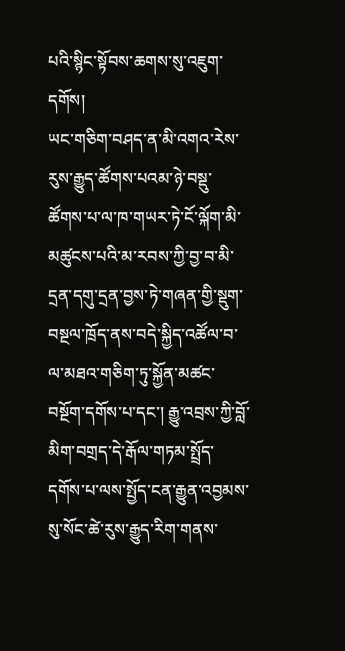པའི་སྙིང་སྟོབས་ཆགས་སུ་འཇུག་དགོས།
ཡང་གཅིག་བཤད་ན་མི་འགའ་རེས་རུས་རྒྱུད་ཚོགས་པའམ་ཉེ་བསྡུ་ཚོགས་པ་ལ་ཁ་གཡར་ཏེ་ངོ་ལྐོག་མི་མཚུངས་པའི་མ་རབས་ཀྱི་བྱ་བ་མི་དྲན་དགུ་དྲན་བྱས་ཏེ་གཞན་གྱི་སྡུག་བསྔལ་ཁྲོད་ནས་བདེ་སྐྱིད་འཚོལ་བ་ལ་མཐའ་གཅིག་ཏུ་སྐྱོན་མཚང་བསྔོག་དགོས་པ་དང་། རྒྱུ་འབྲས་ཀྱི་བློ་མིག་བགྲད་དེ་རྒོལ་གཏམ་སྤྲོད་དགོས་པ་ལས་སྤྱོད་ངན་རྒྱུན་འབྱམས་སུ་སོང་ཚེ་རུས་རྒྱུད་རིག་གནས་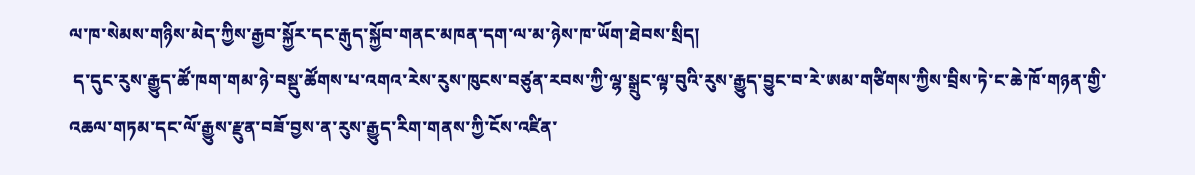ལ་ཁ་སེམས་གཉིས་མེད་ཀྱིས་རྒྱབ་སྐྱོར་དང་རྒུད་སྐྱོབ་གནང་མཁན་དག་ལ་མ་ཉེས་ཁ་ཡོག་ཐེབས་སྲིད།
 ད་དུང་རུས་རྒྱུད་ཚོ་ཁག་གམ་ཉེ་བསྡུ་ཚོགས་པ་འགའ་རེས་རུས་ཁུངས་བཙུན་རབས་ཀྱི་ལྷ་སྒྲུང་ལྟ་བུའི་རུས་རྒྱུད་བྱུང་བ་རེ་ཨམ་གཙིགས་ཀྱིས་བྲིས་ཏེ་ང་ཆེ་ཁོ་གཉན་གྱི་འཆལ་གཏམ་དང་ལོ་རྒྱུས་རྫུན་བཟོ་བྱས་ན་རུས་རྒྱུད་རིག་གནས་ཀྱི་ངོས་འཛིན་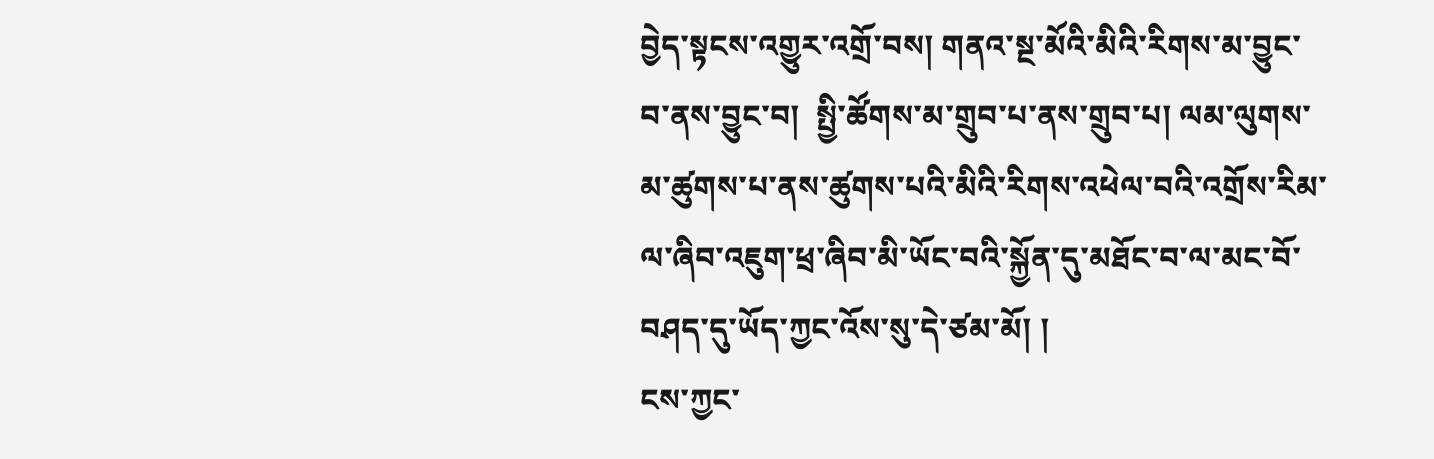བྱེད་སྟངས་འགྱུར་འགྲོ་བས། གནའ་སྔ་མོའི་མིའི་རིགས་མ་བྱུང་བ་ནས་བྱུང་བ།  སྤྱི་ཚོགས་མ་གྲུབ་པ་ནས་གྲུབ་པ། ལམ་ལུགས་མ་ཚུགས་པ་ནས་ཚུགས་པའི་མིའི་རིགས་འཕེལ་བའི་འགྲོས་རིམ་ལ་ཞིབ་འཇུག་ཕྲ་ཞིབ་མི་ཡོང་བའི་སྐྱོན་དུ་མཐོང་བ་ལ་མང་བོ་བཤད་དུ་ཡོད་ཀྱང་འོས་སུ་དེ་ཙམ་མོ། །
ངས་ཀྱང་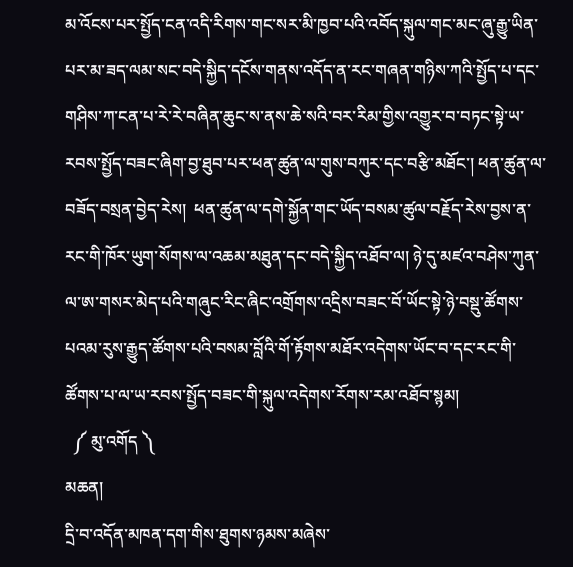མ་འོངས་པར་སྤྱོད་ངན་འདི་རིགས་གང་སར་མི་ཁྱབ་པའི་འབོད་སྐུལ་གང་མང་ཞུ་རྒྱུ་ཡིན་པར་མ་ཟད་ལམ་སང་བདེ་སྐྱིད་དངོས་གནས་འདོད་ན་རང་གཞན་གཉིས་ཀའི་སྤྱོད་པ་དང་གཤིས་ཀ་ངན་པ་རེ་རེ་བཞིན་ཆུང་ས་ནས་ཆེ་སའི་བར་རིམ་གྱིས་འགྱུར་བ་བཏང་སྟེ་ཡ་རབས་སྤྱོད་བཟང་ཞིག་བྱ་ཐུབ་པར་ཕན་ཚུན་ལ་གུས་བཀུར་དང་བརྩི་མཐོང་། ཕན་ཚུན་ལ་བཟོད་བསྲན་བྱེད་རེས།  ཕན་ཚུན་ལ་དགེ་སྐྱོན་གང་ཡོད་བསམ་ཚུལ་བརྗོད་རེས་བྱས་ན་རང་གི་ཁོར་ཡུག་སོགས་ལ་འཆམ་མཐུན་དང་བདེ་སྐྱིད་འཐོབ་ལ། ཉེ་དུ་མཛའ་བཤེས་ཀུན་ལ་ཨ་གསར་མེད་པའི་གཞུང་རིང་ཞིང་འགྲོགས་འདྲིས་བཟང་བོ་ཡོང་སྟེ་ཉེ་བསྡུ་ཚོགས་པའམ་རུས་རྒྱུད་ཚོགས་པའི་བསམ་བློའི་གོ་རྟོགས་མཐོར་འདེགས་ཡོང་བ་དང་རང་གི་ཚོགས་པ་ལ་ཡ་རབས་སྤྱོད་བཟང་གི་སྐུལ་འདེགས་རོགས་རམ་འཐོབ་སྙམ།
  ༼ མུ་འགོད ༽
མཆན།
དྲི་བ་འདོན་མཁན་དག་གིས་ཐུགས་ཉམས་མཞེས་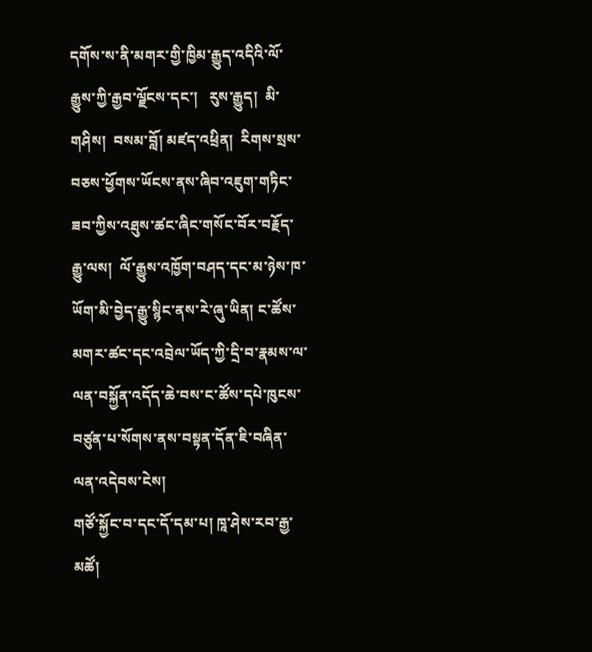དགོས་ས་ནི་མགར་གྱི་ཁྱིམ་རྒྱུད་འདིའི་ལོ་རྒྱུས་ཀྱི་རྒྱབ་ལྗོངས་དང་།   རུས་རྒྱུད།  མི་གཤིས།  བསམ་བློ། མཛད་འཕྲིན།  རིགས་སྲས་བཅས་ཕྱོགས་ཡོངས་ནས་ཞིབ་འཇུག་གཏིང་ཟབ་ཀྱིས་འཐུས་ཚང་ཞིང་གསོང་བོར་བརྗོད་རྒྱུ་ལས།  ལོ་རྒྱུས་འཁྱོག་བཤད་དང་མ་ཉེས་ཁ་ཡོག་མི་བྱེད་རྒྱུ་སྙིང་ནས་རེ་ཞུ་ཡིན། ང་ཚོས་མགར་ཚང་དང་འབྲེལ་ཡོད་ཀྱི་དྲི་བ་རྣམས་ལ་ལན་བསྐྱོན་འདོད་ཆེ་བས་ང་ཚོས་དཔེ་ཁུངས་བཙུན་པ་སོགས་ནས་བསྟན་དོན་ཇི་བཞིན་ལན་འདེབས་ངེས།
གཙོ་སྐྱོང་བ་དང་དོ་དམ་པ། ཁཱ་ཤེས་རབ་རྒྱ་མཚོ།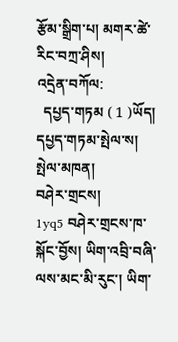རྩོམ་སྒྲིག་པ། མགར་ཚེ་རིང་བཀྲ་ཤིས།
འདྲེན་བཀོལ:
  དཔྱད་གཏམ ( 1 )ཡོད།
དཔྱད་གཏམ་སྤེལ་ས།
སྤེལ་མཁན།
བཤེར་གྲངས།
1yq5 བཤེར་གྲངས་ཁ་སྐོང་བྱོས། ཡིག་འབྲི་བཞི་ལས་མང་མི་རུང་། ཡིག་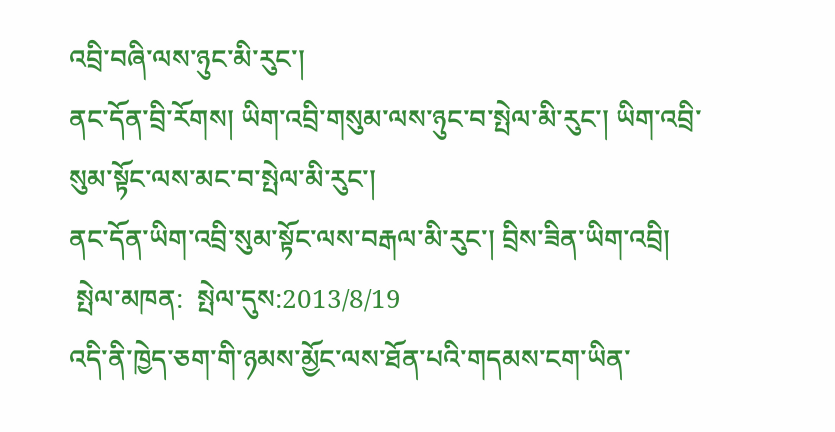འབྲི་བཞི་ལས་ཉུང་མི་རུང་།
ནང་དོན་བྲི་རོགས། ཡིག་འབྲི་གསུམ་ལས་ཉུང་བ་སྤེལ་མི་རུང་། ཡིག་འབྲི་སུམ་སྟོང་ལས་མང་བ་སྤེལ་མི་རུང་།
ནང་དོན་ཡིག་འབྲི་སུམ་སྟོང་ལས་བརྒལ་མི་རུང་། བྲིས་ཟིན་ཡིག་འབྲི།
 སྤེལ་མཁན:  སྤེལ་དུས:2013/8/19
འདི་ནི་ཁྱེད་ཅག་གི་ཉམས་མྱོང་ལས་ཐོན་པའི་གདམས་ངག་ཡིན་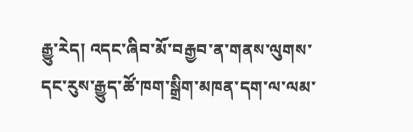རྒྱུ་རེད། འདང་ཞིབ་མོ་བརྒྱབ་ན་གནས་ལུགས་དང་རུས་རྒྱུད་ཚོ་ཁག་སྒྲིག་མཁན་དག་ལ་ལམ་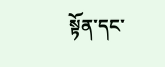སྟོན་དང་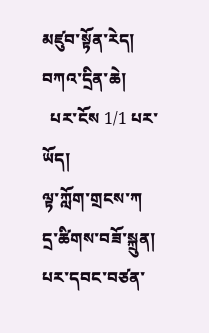མཛུབ་སྟོན་རེད། བཀའ་དྲིན་ཆེ།
  པར་ངོས 1/1 པར་ཡོད།
ལྟ་ཀློག་གྲངས་ཀ
དྲ་ཚིགས་བཟོ་སྐྲུན།
པར་དབང་བཙན་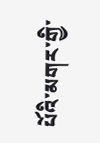པོའི་མགར་གྱི་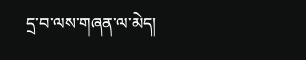དྲ་བ་ལས་གཞན་ལ་མེད།